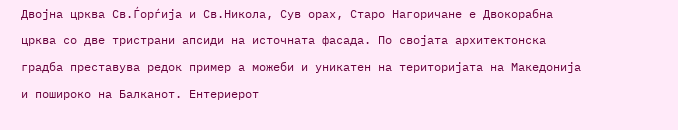Двојна црква Св.Ѓорѓија и Св.Никола, Сув орах, Старо Нагоричане е Двокорабна црква со две тристрани апсиди на источната фасада. По својата архитектонска градба преставува редок пример а можеби и уникатен на територијата на Македонија и пошироко на Балканот. Ентериерот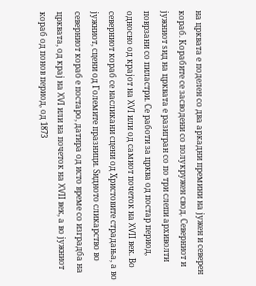на црквата е поделен со два аркадни премини на јужен и северен кораб. Корабите се засводени со полукружен свод. Северниот и јужниот ѕид на црквата е разигран со по три слепи архиволти поврзани со пиластри. Се работи за црква од постар период, односно од крајот на XVI или од самиот почеток на XVII век. Во северниот кораб се насликани сцени од Христовите страдања, а во јужниот, сцени од Големите празници. Ѕидното сликарство во северниот кораб е постаро, датира од исто време со изградба на црквата, од крај на XVI или на почеток на XVII век, а во јужниот кораб од понов период, од 1873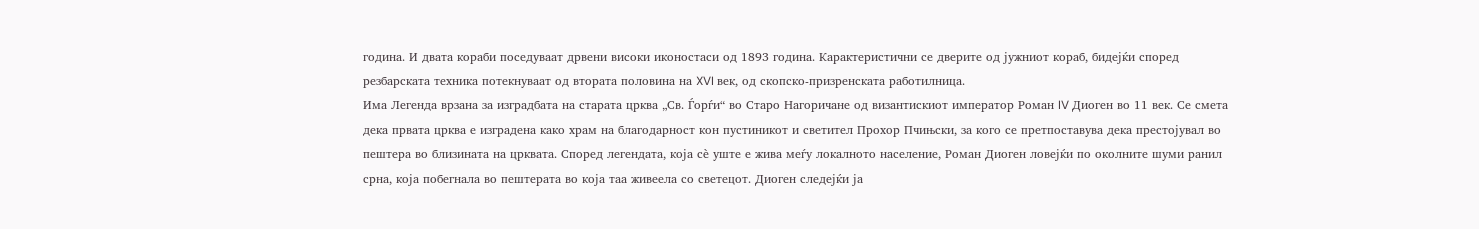година. И двата кораби поседуваат дрвени високи иконостаси од 1893 година. Карактеристични се дверите од јужниот кораб, бидејќи според резбарската техника потекнуваат од втората половина на XVI век, од скопско-призренската работилница.
Има Легенда врзана за изградбата на старата црква „Св. Ѓорѓи“ во Старо Нагоричане од византискиот император Роман IV Диоген во 11 век. Се смета дека првата црква е изградена како храм на благодарност кон пустиникот и светител Прохор Пчињски, за кого се претпоставува дека престојувал во пештера во близината на црквата. Според легендата, која сѐ уште е жива меѓу локалното население, Роман Диоген ловејќи по околните шуми ранил срна, која побегнала во пештерата во која таа живеела со светецот. Диоген следејќи ја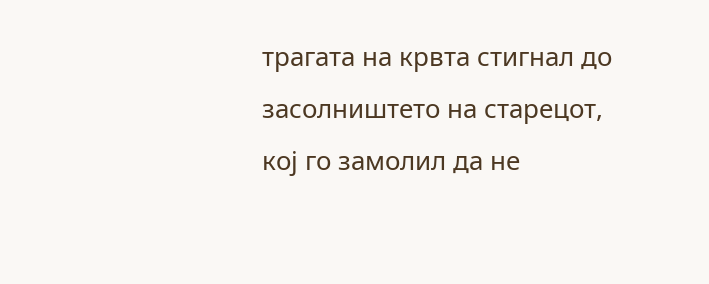трагата на крвта стигнал до засолништето на старецот, кој го замолил да не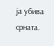ја убива срната.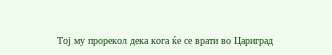Тој му прорекол дека кога ќе се врати во Цариград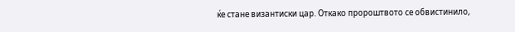ќе стане византиски цар. Откако пророштвото се обвистинило,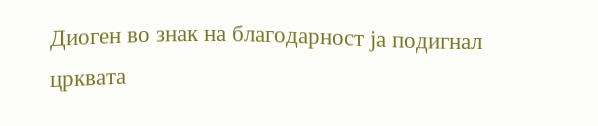Диоген во знак на благодарност ја подигнал црквата